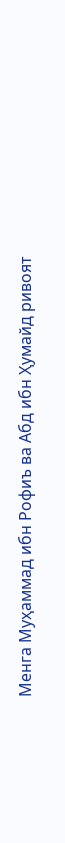Менга Муҳаммад ибн Рофиъ ва Абд ибн Ҳумайд ривоят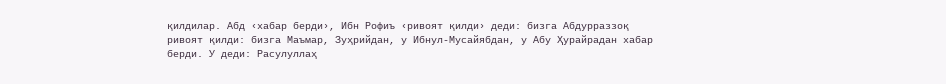қилдилар. Абд ‹хабар берди›, Ибн Рофиъ ‹ривоят қилди› деди: бизга Абдурраззоқ ривоят қилди: бизга Маъмар, Зуҳрийдан, у Ибнул-Мусайябдан, у Абу Ҳурайрадан хабар берди. У деди: Расулуллаҳ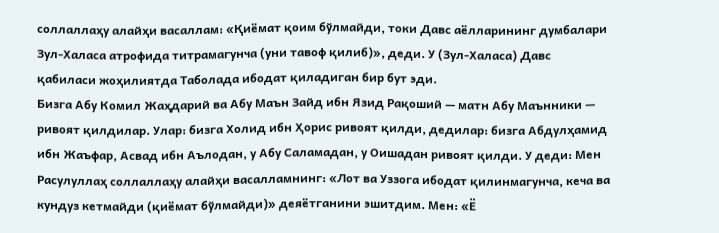соллаллаҳу алайҳи васаллам: «Қиёмат қоим бўлмайди, токи Давс аёлларининг думбалари Зул-Халаса атрофида титрамагунча (уни тавоф қилиб)», деди. У (Зул-Халаса) Давс қабиласи жоҳилиятда Таболада ибодат қиладиган бир бут эди.
Бизга Абу Комил Жаҳдарий ва Абу Маън Зайд ибн Язид Рақоший — матн Абу Маънники — ривоят қилдилар. Улар: бизга Холид ибн Ҳорис ривоят қилди, дедилар: бизга Абдулҳамид ибн Жаъфар, Асвад ибн Аълодан, у Абу Саламадан, у Оишадан ривоят қилди. У деди: Мен Расулуллаҳ соллаллаҳу алайҳи васалламнинг: «Лот ва Уззога ибодат қилинмагунча, кеча ва кундуз кетмайди (қиёмат бўлмайди)» деяётганини эшитдим. Мен: «Ё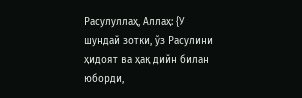Расулуллаҳ, Аллаҳ: {У шундай зотки, ўз Расулини ҳидоят ва ҳақ дийн билан юборди,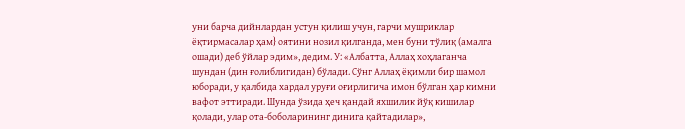уни барча дийнлардан устун қилиш учун, гарчи мушриклар ёқтирмасалар ҳам} оятини нозил қилганда, мен буни тўлиқ (амалга ошади) деб ўйлар эдим», дедим. У: «Албатта, Аллаҳ хоҳлаганча шундан (дин ғолиблигидан) бўлади. Сўнг Аллаҳ ёқимли бир шамол юборади, у қалбида хардал уруғи оғирлигича имон бўлган ҳар кимни вафот эттиради. Шунда ўзида ҳеч қандай яхшилик йўқ кишилар қолади, улар ота-боболарининг динига қайтадилар»,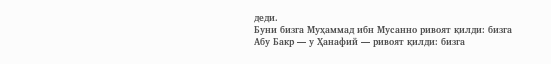деди.
Буни бизга Муҳаммад ибн Мусанно ривоят қилди: бизга Абу Бакр — у Ҳанафий — ривоят қилди: бизга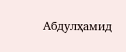Абдулҳамид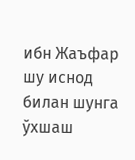ибн Жаъфар шу иснод билан шунга ўхшаш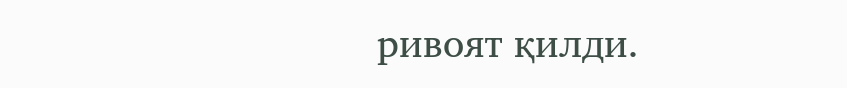ривоят қилди.